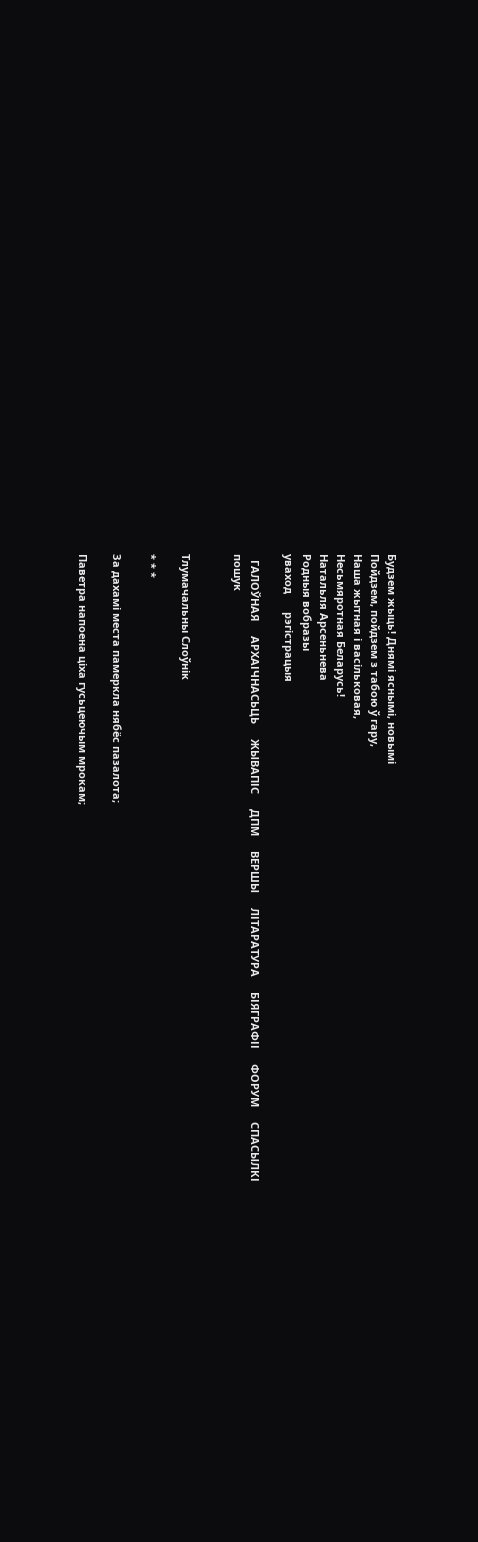Будзем жыць! Днямі яснымі, новымі
Пойдзем, пойдзем з табою ў гару,
Наша жытная і васільковая,
Несьмяротная Беларусь!
Натальля Арсеньнева
Родныя вобразы
уваход      рэгiстрацыя

  ГАЛОЎНАЯ     АРХАІЧНАСЬЦЬ     ЖЫВАПІС     ДПМ     ВЕРШЫ     ЛІТАРАТУРА     БІЯГРАФІІ     ФОРУМ     СПАСЫЛКІ
пошук


Тлумачальны Слоўнік

* * *

За дахамі места памеркла нябёс пазалота;

Паветра напоена ціха гусьцеючым мрокам;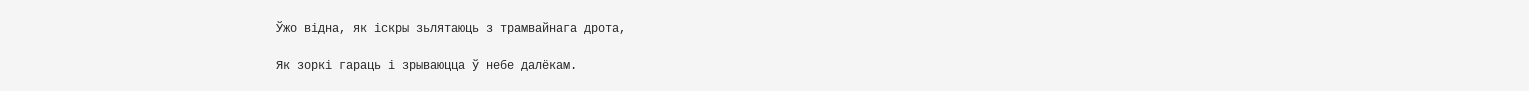Ўжо відна, як іскры зьлятаюць з трамвайнага дрота,

Як зоркі гараць і зрываюцца ў небе далёкам.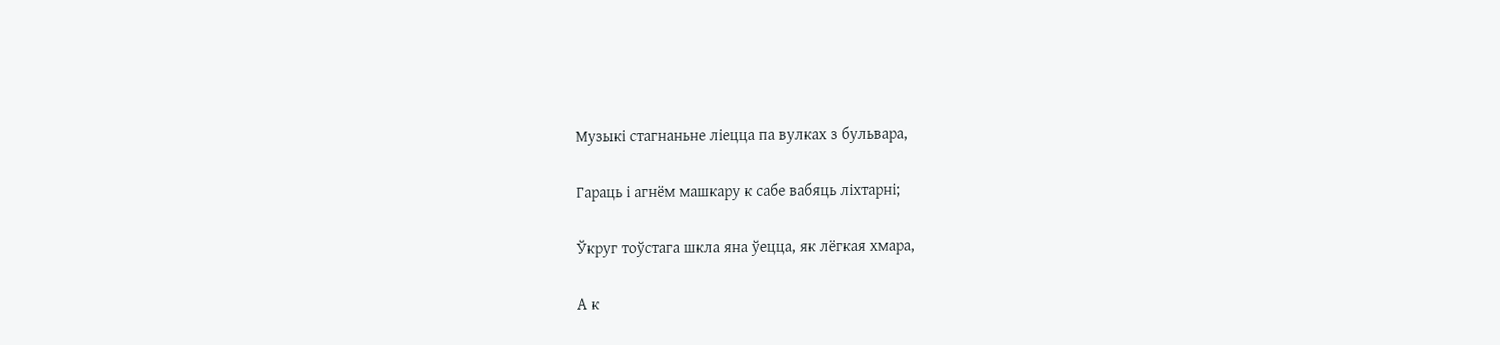Музыкі стагнаньне ліецца па вулках з бульвара,

Гараць і агнём машкару к сабе вабяць ліхтарні;

Ўкруг тоўстага шкла яна ўецца, як лёгкая хмара,

А к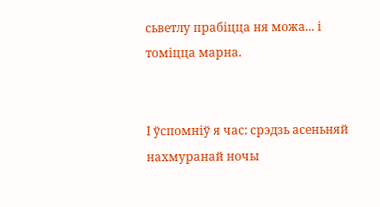сьветлу прабіцца ня можа... і томіцца марна.


І ўспомніў я час: срэдзь асеньняй нахмуранай ночы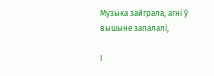Музыка зайграла, агні ў вышыне запалалі,

І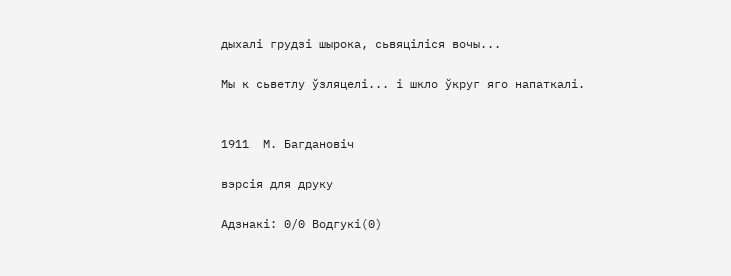дыхалі грудзі шырока, сьвяціліся вочы...

Мы к сьветлу ўзляцелі... і шкло ўкруг яго напаткалі.


1911  М. Багдановіч

вэрсія для друку

Адзнакi: 0/0 Водгукі(0)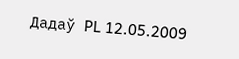Дадаў PL 12.05.2009